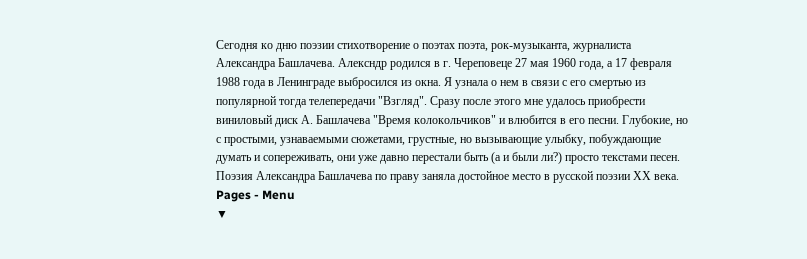Сегодня ко дню поэзии стихотворение о поэтах поэта, рок-музыканта, журналиста Александра Башлачева. Алексндр родился в г. Череповеце 27 мая 1960 года, а 17 февраля 1988 года в Ленинграде выбросился из окна. Я узнала о нем в связи с его смертью из популярной тогда телепередачи "Взгляд". Сразу после этого мне удалось приобрести виниловый диск А. Башлачева "Время колокольчиков" и влюбится в его песни. Глубокие, но с простыми, узнаваемыми сюжетами, грустные, но вызывающие улыбку, побуждающие думать и сопереживать, они уже давно перестали быть (а и были ли?) просто текстами песен. Поэзия Александра Башлачева по праву заняла достойное место в русской поэзии ХХ века.
Pages - Menu
▼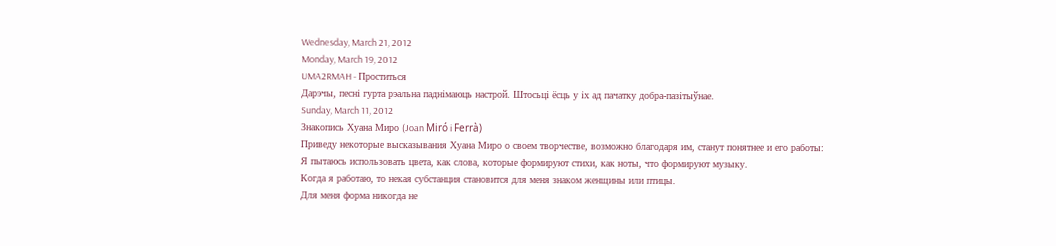Wednesday, March 21, 2012
Monday, March 19, 2012
UMA2RMAH - Проститься
Дарэчы, песні гурта рэальна паднімаюць настрой. Штосьці ёсць у іх ад пачатку добра-пазітыўнае.
Sunday, March 11, 2012
Знакопись Хуана Миро (Joan Miró i Ferrà)
Приведу некоторые высказывания Хуана Миро о своем творчестве, возможно благодаря им, станут понятнее и его работы:
Я пытаюсь использовать цвета, как слова, которые формируют стихи, как ноты, что формируют музыку.
Когда я работаю, то некая субстанция становится для меня знаком женщины или птицы.
Для меня форма никогда не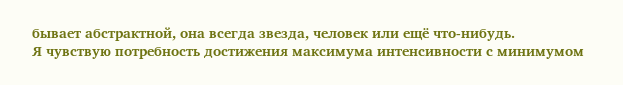бывает абстрактной, она всегда звезда, человек или ещё что-нибудь.
Я чувствую потребность достижения максимума интенсивности с минимумом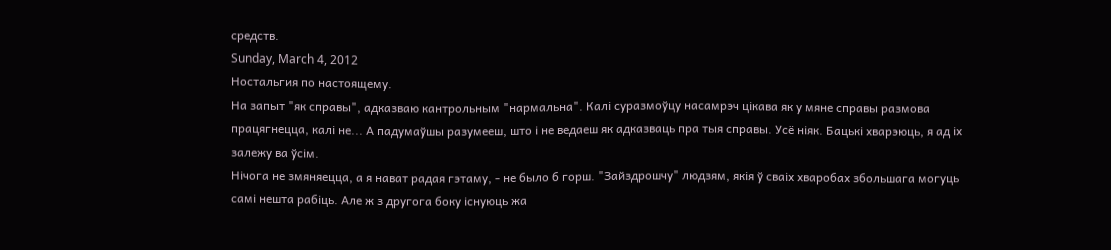средств.
Sunday, March 4, 2012
Ностальгия по настоящему.
На запыт "як справы", адказваю кантрольным "нармальна". Калі суразмоўцу насамрэч цікава як у мяне справы размова працягнецца, калі не... А падумаўшы разумееш, што і не ведаеш як адказваць пра тыя справы. Усё ніяк. Бацькі хварэюць, я ад іх залежу ва ўсім.
Нічога не змяняецца, а я нават радая гэтаму, - не было б горш. "Зайздрошчу" людзям, якія ў сваіх хваробах збольшага могуць самі нешта рабіць. Але ж з другога боку існуюць жа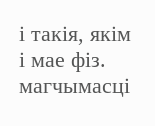і такія, якім і мае фіз. магчымасці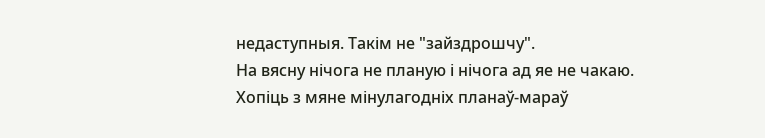недаступныя. Такім не "зайздрошчу".
На вясну нічога не планую і нічога ад яе не чакаю. Хопіць з мяне мінулагодніх планаў-мараў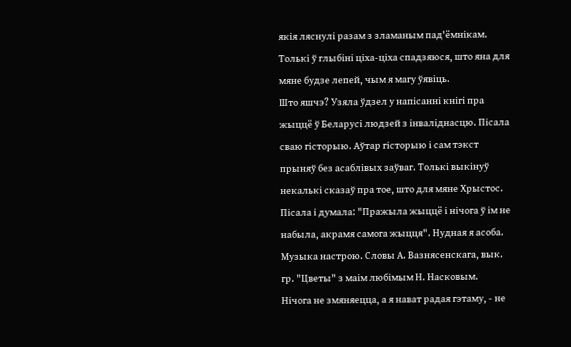якія ляснулі разам з зламаным пад'ёмнікам. Толькі ў глыбіні ціха-ціха спадзяюся, што яна для мяне будзе лепей, чым я магу ўявіць.
Што яшчэ? Узяла ўдзел у напісанні кнігі пра жыццё ў Беларусі людзей з інваліднасцю. Пісала сваю гісторыю. Аўтар гісторыю і сам тэкст прыняў без асаблівых заўваг. Толькі выкінуў некалькі сказаў пра тое, што для мяне Хрыстос. Пісала і думала: "Пражыла жыццё і нічога ў ім не набыла, акрамя самога жыцця". Нудная я асоба.
Музыка настрою. Словы А. Вазнясенскага, вык. гр. "Цветы" з маім любімым Н. Насковым.
Нічога не змяняецца, а я нават радая гэтаму, - не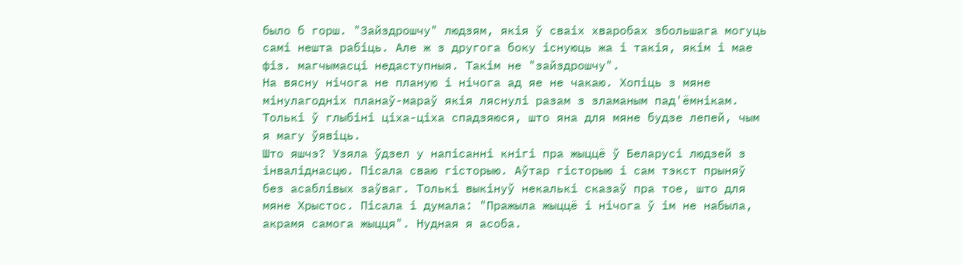было б горш. "Зайздрошчу" людзям, якія ў сваіх хваробах збольшага могуць самі нешта рабіць. Але ж з другога боку існуюць жа і такія, якім і мае фіз. магчымасці недаступныя. Такім не "зайздрошчу".
На вясну нічога не планую і нічога ад яе не чакаю. Хопіць з мяне мінулагодніх планаў-мараў якія ляснулі разам з зламаным пад'ёмнікам. Толькі ў глыбіні ціха-ціха спадзяюся, што яна для мяне будзе лепей, чым я магу ўявіць.
Што яшчэ? Узяла ўдзел у напісанні кнігі пра жыццё ў Беларусі людзей з інваліднасцю. Пісала сваю гісторыю. Аўтар гісторыю і сам тэкст прыняў без асаблівых заўваг. Толькі выкінуў некалькі сказаў пра тое, што для мяне Хрыстос. Пісала і думала: "Пражыла жыццё і нічога ў ім не набыла, акрамя самога жыцця". Нудная я асоба.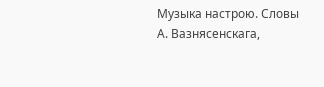Музыка настрою. Словы А. Вазнясенскага,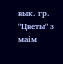вык. гр. "Цветы" з маім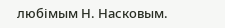любімым Н. Насковым.